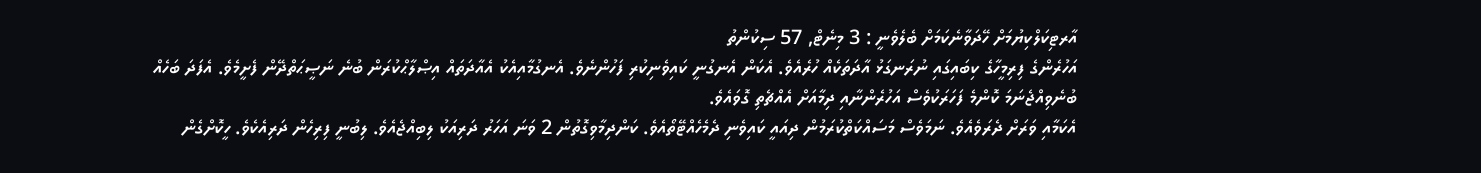އާރޓިކަލްކިޔުމަށް ހޭދަވާނެކަމަށް ބެލެވެނީ : 3 މިނެޓް, 57 ސިކުންތު
އަހުރެންގެ ފިރިމީހާގެ ކިބައިގައި ނުރަނގަޅު އާދަތަކެއް ހުރެއެވެ. އެކަން އެނގުނީ ކައިވެނިކުރި ފަހުންނެވެ. އެނގުމާއިއެކު އެއާދަތައް އިޞްލާޙްކުރަން ބުނެ ނަޞީޙަތްދޭން ފެށީމެވެ. އެފަދަ ބަހެއް ބުނެވިއްޖެނަމަ ކޮންމެ ފަހަރަކުވެސް އަހުރެންނާއި ދިމާއަށް އެއްޗެތި ގޮވައެވެ.
އެކަމާއި ވަރަށް ދެރަވެއެވެ. ނަމަވެސް މަސައްކަތްކުރަމުން ދިއައީ ކައިވެނި ދެމެހެއްޓޭތޯއެވެ. ކަންދިމާވިގޮތުން 2 ވަނަ އަހަރު ދަރިއަކު ލިބިއްޖެއެވެ. ލިބުނީ ފިރިހެން ދަރިއެކެވެ. ހީކޮށްގެން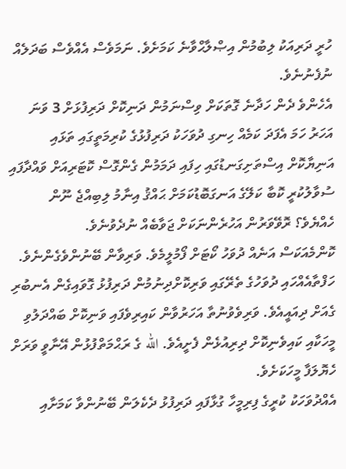ހުރީ ދަރިއަކު ލިބުމުން އިޞްލާޙްވާނެ ކަމަށެވެ. ނަމަވެސް އެއްވެސް ބަދަލެއް ނުފެނުނެވެ.
އެހެންވެ ދެން ހަދާނެ ގޮތަކަށް ވިސްނަމުން ދަނިކޮށް ދަރިފުޅަށް 3 ވަނަ އަހަރު ހަމަ އެފަދަ ކަމެއް ހިނގި ދުވަހަކު ދަރިފުޅުގެ ކުރިމަތީގައި ތަޅައި އަނިޔާކޮށް އިސްތަށިގަނޑުގައި ހިފައި ދަމަމުން ގެންގޮސް ކޮޓަރިއަށް ވައްދާފައި ސުވާލުކުރީ ކޮބާ ކަލޭގެ އަނގަބޮޑުކަމަށް ޙައްޤު އިނާމު ލިބިއްޖެ ނޫން ހެއްޔެވެ؟ ރޮވޭވަރުން އަހުރެންނަކަށް ޖަވާބެއް ނުދެވުނެވެ.
ކޮންމެއަކަސް އަނެއް ދުވަހު ކޯޓަށް ފޯމުލީމެވެ. ވަރިވާން ބޭނުންވެގެންނެވެ. ހަފްތާއެއްހައި ދުވަހުގެ ތެރޭގައި ވަރިކޮށްދިނުމުން ދަރިފުޅު ގޮވައިގެން އެނބުރި ގެއަށް ދިއައީއެވެ. ވަރިވެވުނުތާ އަހަރުވާން ކައިރިވެފައި ވަނިކޮށް ބައްދަލުވި މީހަކާއި ކައިވެނިކޮށް ދިރިއުޅެން ފެށީއެވެ. الله ގެ ރަޙްމަތްފުޅުން އޭނާވީ ވަރަށް ހެޔޮލަފާ މީހަކަށެވެ.
އެއްދުވަހަކު ކުރީގެ ފިރިމީހާ ގުޅާފައި ދަރިފުޅު ދެކެލަން ބޭނުންވާ ކަމަށާއި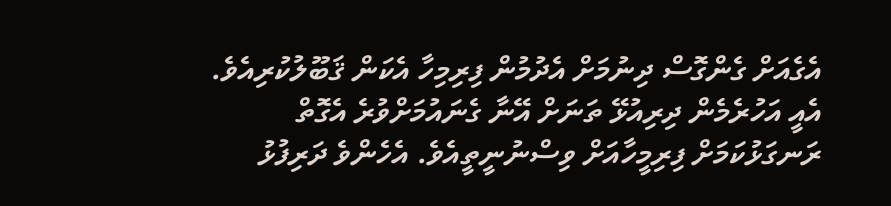އެގެއަށް ގެންގޮސް ދިނުމަށް އެދުމުން ފިރިމިހާ އެކަން ޤަބޫލުކުރިއެވެ. އެއީ އަހުރެމެން ދިރިއުޅޭ ތަނަށް އޭނާ ގެނައުމަށްވުރެ އެގޮތް ރަނގަޅުކަމަށް ފިރިމީހާއަށް ވިސްނުނީތީއެވެ. އެހެންވެ ދަރިފުޅު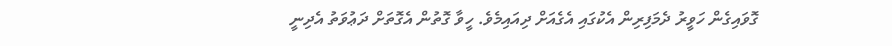ގޮވައިގެން ހަވީރު ދެމަފިރިން އެކުގައި އެގެއަށް ދިއައިމެވެ. ހީވާ ގޮތުން އެގޮތަށް ދަޢުވަތު އެދިނީ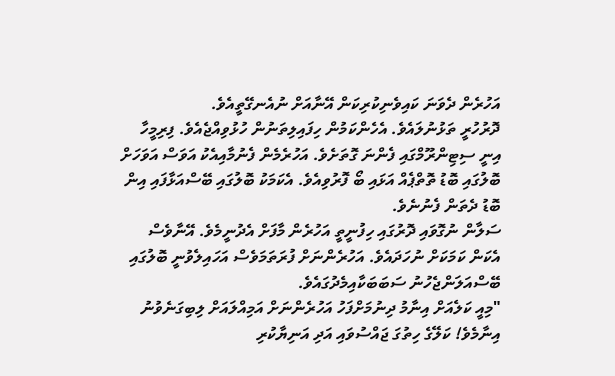އަހުރެން ދެވަނަ ކައިވެނިކުރިކަން އޭނާއަށް ނުއެނގޭތީއެވެ.
ދޮރުހުރީ ތަޅުނުލައެވެ. އެހެންކަމުން ހިފައިލިތަނުން ހުޅުވިއްޖެއެވެ. ފިރިމީހާ އިނީ ސިޓިންރޫމްގައި ފެންނަ ގޮތަށެވެ. އަހުރެމެން ފެނުމާއިއެކު އަވަސް އަވަހަށް ބޮލުގައި ބޮޑު ތޮތްޕެއް އަޅައި ބޯ ފޮރުވިއެވެ. އެކަމަކު ބޮލުގައި ބޭސްއަޅާފައި އިން ބޮޑު ދެތަން ފެނުނެވެ.
ސަލާން ނުގޮވައި ދޮރުގައި ހިފުނީތީ އަހުރެން މާފަށް އެދުނީމެވެ. އޭނާވެސް އެކަން ކަމަކަށް ނުހަދައެވެ. އަހުރެންނަށް ފުރަތަމަވެސް އަހައިލެވުނީ ބޮލުގައި ބޭސްއަލަންޖެހުނު ސަބަބަކާއިމެދުގައެވެ.
"މިއީ ކަލެއަށް އިނާމު ދިނުމަށްފަހު އަހުރެންނަށް އަމިއްލައަށް ލިބިގަނެވުނު އިނާމެވެ! ކަލޭގެ ހިތުގަ ޖައްސުވައި އަދި އަނިޔާކުރި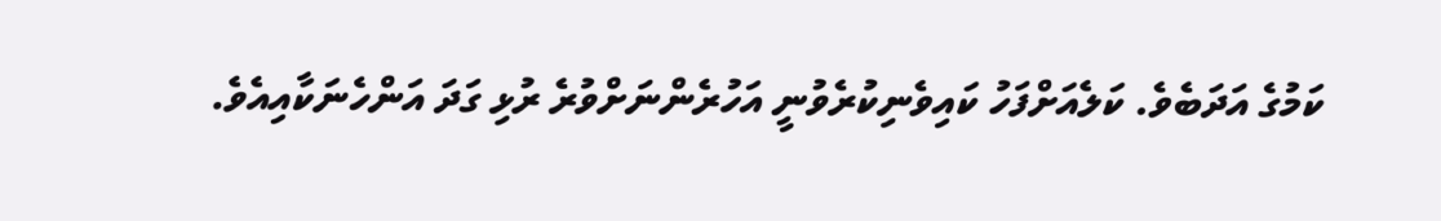ކަމުގެ އަދަބެވެ. ކަލެއަށްފަހު ކައިވެނިކުރެވުނީ އަހުރެންނަށްވުރެ ރުޅި ގަދަ އަންހެނަކާއިއެވެ.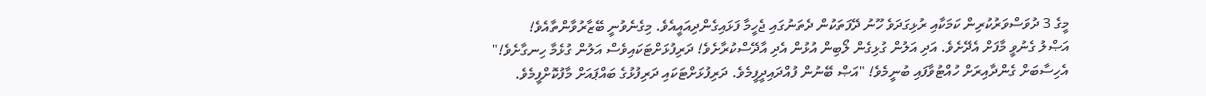މީގެ 3 ދުވަސްވަރުކުރިން ކަމަކާއި ރުޅިގަދަވެ ހޫނު ދޭފަތަކުން ދެތަނުގައި ޖެހީމާ ފަޅައިގެންދިއައީއެވެ. މިގެނެވުނީ ބޭޒާރުވާންތާއެވެ!
އަޞްލު ގެނުވީ މާފަށް އެދޭށެވެ. އަދި އަލުން ގުޅިގެން ލޯބިން އުޅުން އެދި އާދޭސްކުރާށެވެ! ދަރިފުޅަށްޓަކައިވެސް އަލުން ގުޅެމާ ހިނގާށެވެ!"
އެހިސާބަށް ގެންދާއިރަށް ހުއްޓުވާފައި ބުނީމެވެ! "އަޞް ބޭނުން ފުއްދައިދީފީމެވެ. ދަރިފުޅަށްޓަކައި ދަރިފުޅުގެ ބައްޕައަށް މާފުކޮށްފީމެވެ.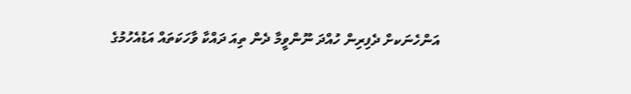އަންހެނަކށް ދެފިރިން ހުއްދަ ނޫންވީމާ ދެން ތިއަ ދައްކާ ވާހަކަތައް އަޑުއެހުމުގެ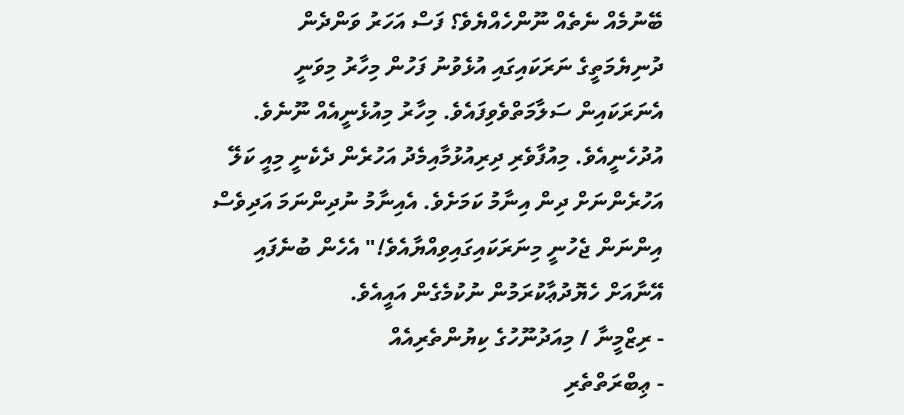ބޭނުމެއް ނެތެއް ނޫންހެއްޔެވެ؟ ފަސް އަހަރު ވަންދެން ދުނިޔެމަތީގެ ނަރަކައިގައި އުޅެވުނު ފަހުން މިހާރު މިވަނީ އެނަރަކައިން ސަލާމަތްވެވިފައެވެ. މިހާރު މިއުޅެނީއެއް ނޫނެވެ. އުދުހެނީއެވެ. މިއުފާވެރި ދިރިއުޅުމާއިމެދު އަހުރެން ދެކެނީ މިއީ ކަލޭ އަހުރެންނަށް ދިން އިނާމު ކަމަށެވެ. އެއިނާމު ނުދިންނަމަ އަދިވެސް އިންނަން ޖެހުނީ މިނަރަކައިގައިވިއްޔާއެވެ!" އެހެން ބުނެފައި އޭނާއަށް ހެޔޮދުޢާކުރަމުން ނުކުމެގެން އައީއެވެ.
- ރިޒްމީނާ / މިއަދުނޫހުގެ ކިޔުންތެރިއެއް
- ޢިބްރަތްތެރި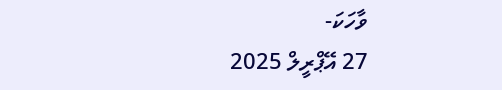ވާހަކަ-
27 އޭޕްރީލް 2025